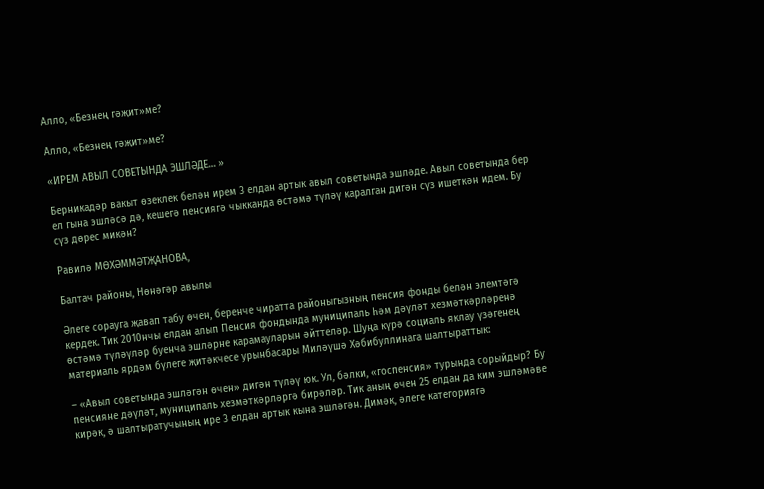Алло, «Безнең гәҗит»ме?

Алло, «Безнең гәҗит»ме?

«ИРЕМ АВЫЛ СОВЕТЫНДА ЭШЛӘДЕ… »

Берникадәр вакыт өзеклек белән ирем 3 елдан артык авыл советында эшләде. Авыл советында бер ел гына эшләсә дә, кешегә пенсиягә чыкканда өстәмә түләү каралган дигән сүз ишеткән идем. Бу сүз дөрес микән?

Равилә МӨХӘММӘТҖАНОВА,

Балтач районы, Нөнәгәр авылы

Әлеге сорауга җавап табу өчен, беренче чиратта районыгызның пенсия фонды белән элемтәгә кердек. Тик 2010нчы елдан алып Пенсия фондында муниципаль һәм дәүләт хезмәткәрләренә өстәмә түләүләр буенча эшләрне карамауларын әйттеләр. Шуңа күрә социаль яклау үзәгенең материаль ярдәм бүлеге җитәкчесе урынбасары Миләүшә Хәбибуллинага шалтыраттык:

– «Авыл советында эшләгән өчен» дигән түләү юк. Ул, бәлки, «госпенсия» турында сорыйдыр? Бу пенсияне дәүләт, муниципаль хезмәткәрләргә бирәләр. Тик аның өчен 25 елдан да ким эшләмәве кирәк, ә шалтыратучының ире 3 елдан артык кына эшләгән. Димәк, әлеге категориягә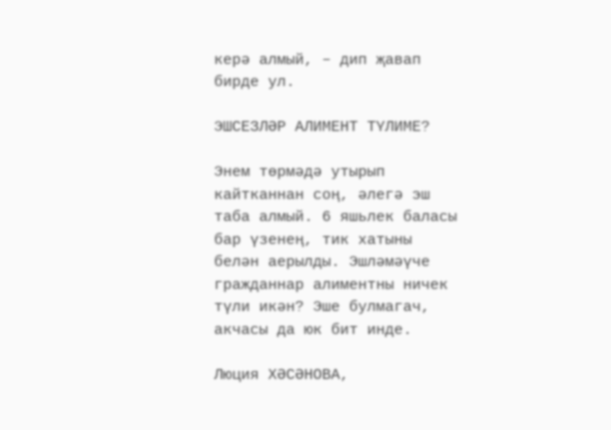керә алмый, – дип җавап бирде ул.

ЭШСЕЗЛӘР АЛИМЕНТ ТҮЛИМЕ?

Энем төрмәдә утырып кайтканнан соң, әлегә эш таба алмый. 6 яшьлек баласы бар үзенең, тик хатыны белән аерылды. Эшләмәүче гражданнар алиментны ничек түли икән? Эше булмагач, акчасы да юк бит инде.

Люция ХӘСӘНОВА,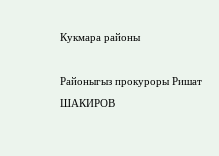Кукмара районы

Районыгыз прокуроры Ришат ШАКИРОВ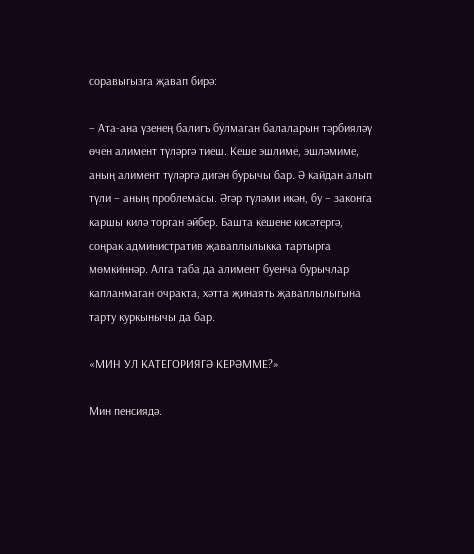соравыгызга җавап бирә:

– Ата-ана үзенең балигъ булмаган балаларын тәрбияләү өчен алимент түләргә тиеш. Кеше эшлиме, эшләмиме, аның алимент түләргә дигән бурычы бар. Ә кайдан алып түли – аның проблемасы. Әгәр түләми икән, бу – законга каршы килә торган әйбер. Башта кешене кисәтергә, соңрак административ җаваплылыкка тартырга мөмкиннәр. Алга таба да алимент буенча бурычлар капланмаган очракта, хәтта җинаять җаваплылыгына тарту куркынычы да бар.

«МИН УЛ КАТЕГОРИЯГӘ КЕРӘММЕ?»

Мин пенсиядә.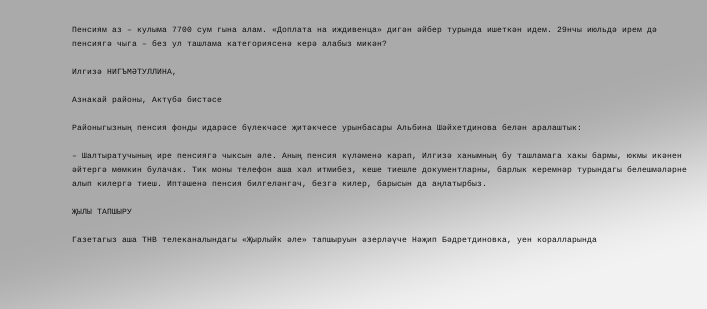Пенсиям аз – кулыма 7700 сум гына алам. «Доплата на иждивенца» дигән әйбер турында ишеткән идем. 29нчы июльдә ирем дә пенсиягә чыга – без ул ташлама категориясенә керә алабыз микән?

Илгизә НИГЪМӘТУЛЛИНА,

Азнакай районы, Актүбә бистәсе

Районыгызның пенсия фонды идарәсе бүлекчәсе җитәкчесе урынбасары Альбина Шәйхетдинова белән аралаштык:

– Шалтыратучының ире пенсиягә чыксын әле. Аның пенсия күләменә карап, Илгизә ханымның бу ташламага хакы бармы, юкмы икәнен әйтергә мөмкин булачак. Тик моны телефон аша хәл итмибез, кеше тиешле документларны, барлык керемнәр турындагы белешмәләрне алып килергә тиеш. Иптәшенә пенсия билгеләнгәч, безгә килер, барысын да аңлатырбыз.

ҖЫЛЫ ТАПШЫРУ

Газетагыз аша ТНВ телеканалындагы «Җырлыйк әле» тапшыруын әзерләүче Нәҗип Бәдретдиновка, уен коралларында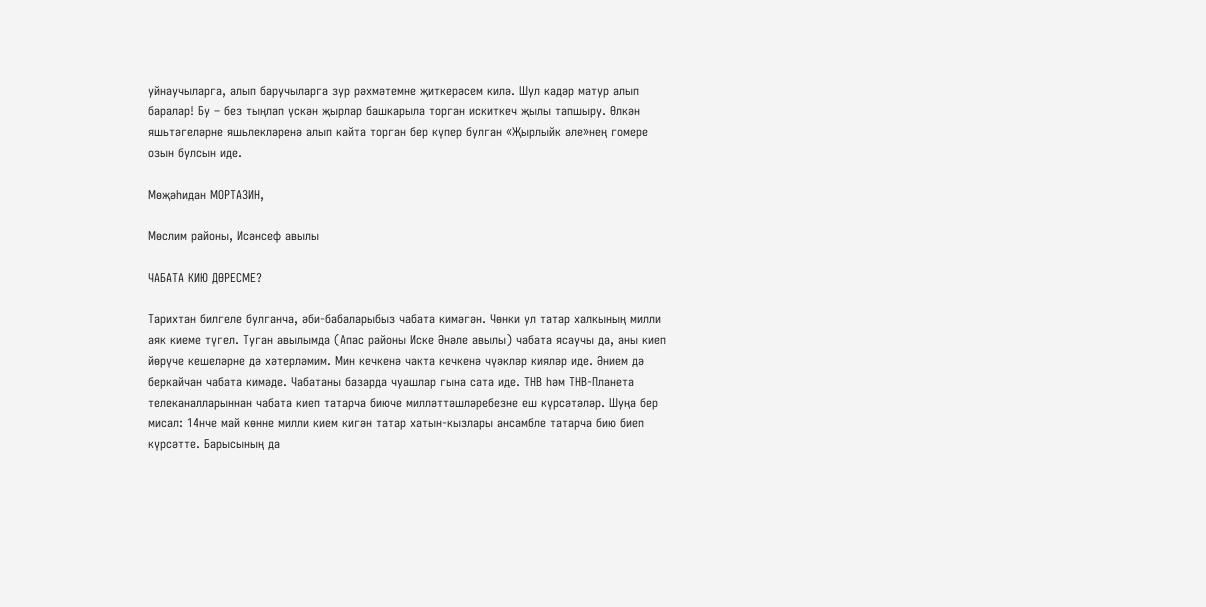уйнаучыларга, алып баручыларга зур рәхмәтемне җиткерәсем килә. Шул кадәр матур алып баралар! Бу – без тыңлап үскән җырлар башкарыла торган искиткеч җылы тапшыру. Өлкән яшьтәгеләрне яшьлекләренә алып кайта торган бер күпер булган «Җырлыйк әле»нең гомере озын булсын иде.

Мөҗәһидан МОРТАЗИН,

Мөслим районы, Исәнсеф авылы

ЧАБАТА КИЮ ДӨРЕСМЕ?

Тарихтан билгеле булганча, әби-бабаларыбыз чабата кимәгән. Чөнки ул татар халкының милли аяк киеме түгел. Туган авылымда (Апас районы Иске Әнәле авылы) чабата ясаучы да, аны киеп йөрүче кешеләрне дә хәтерләмим. Мин кечкенә чакта кечкенә чүәкләр кияләр иде. Әнием дә беркайчан чабата кимәде. Чабатаны базарда чуашлар гына сата иде. ТНВ һәм ТНВ-Планета телеканалларыннан чабата киеп татарча биюче милләттәшләребезне еш күрсәтәләр. Шуңа бер мисал: 14нче май көнне милли кием кигән татар хатын-кызлары ансамбле татарча бию биеп күрсәтте. Барысының да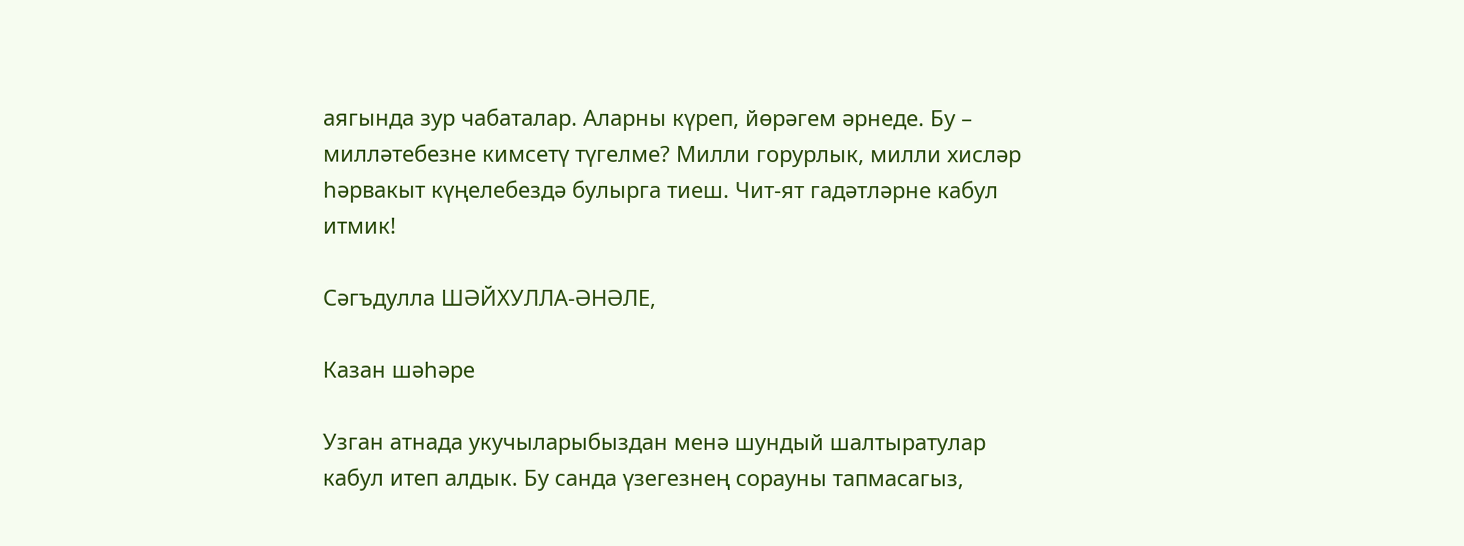аягында зур чабаталар. Аларны күреп, йөрәгем әрнеде. Бу – милләтебезне кимсетү түгелме? Милли горурлык, милли хисләр һәрвакыт күңелебездә булырга тиеш. Чит-ят гадәтләрне кабул итмик!

Сәгъдулла ШӘЙХУЛЛА-ӘНӘЛЕ,

Казан шәһәре

Узган атнада укучыларыбыздан менә шундый шалтыратулар кабул итеп алдык. Бу санда үзегезнең сорауны тапмасагыз,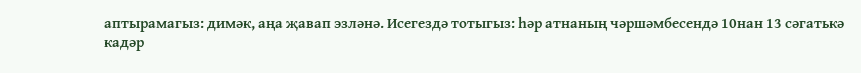аптырамагыз: димәк, аңа җавап эзләнә. Исегездә тотыгыз: һәр атнаның чәршәмбесендә 10нан 13 сәгатькә кадәр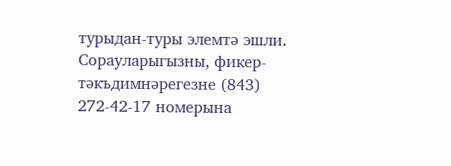турыдан-туры элемтә эшли. Сорауларыгызны, фикер-тәкъдимнәрегезне (843) 272-42-17 номерына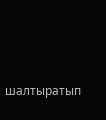шалтыратып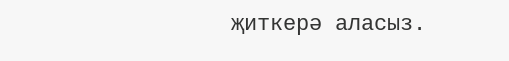җиткерә аласыз.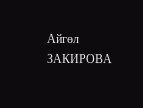Айгөл ЗАКИРОВА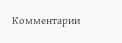Комментарии